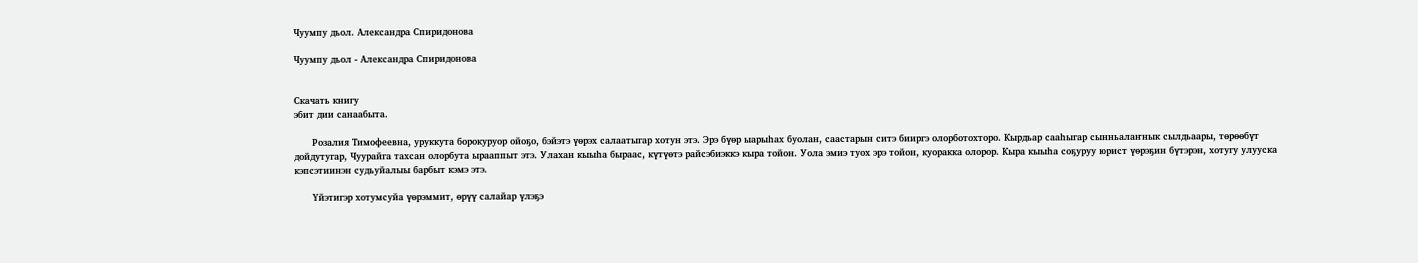Чуумпу дьол. Александра Спиридонова

Чуумпу дьол - Александра Спиридонова


Скачать книгу
эбит дии санаабыта.

      Розалия Тимофеевна, уруккута борокуруор ойоҕо, бэйэтэ үөрэх салаатыгар хотун этэ. Эрэ бүөр ыарыһах буолан, саастарын ситэ бииргэ олорботохторо. Кырдьар сааһыгар сынньалаҥнык сылдьаары, төрөөбүт дойдутугар, Чуурайга тахсан олорбута ырааппыт этэ. Улахан кыыһа быраас, күтүөтэ райсэбиэккэ кыра тойон. Уола эмиэ туох эрэ тойон, куоракка олорор. Кыра кыыһа соҕуруу юрист үөрэҕин бүтэрэн, хотугу улууска кэпсэтиинэн судьуйалыы барбыт кэмэ этэ.

      Үйэтигэр хотумсуйа үөрэммит, өрүү салайар үлэҕэ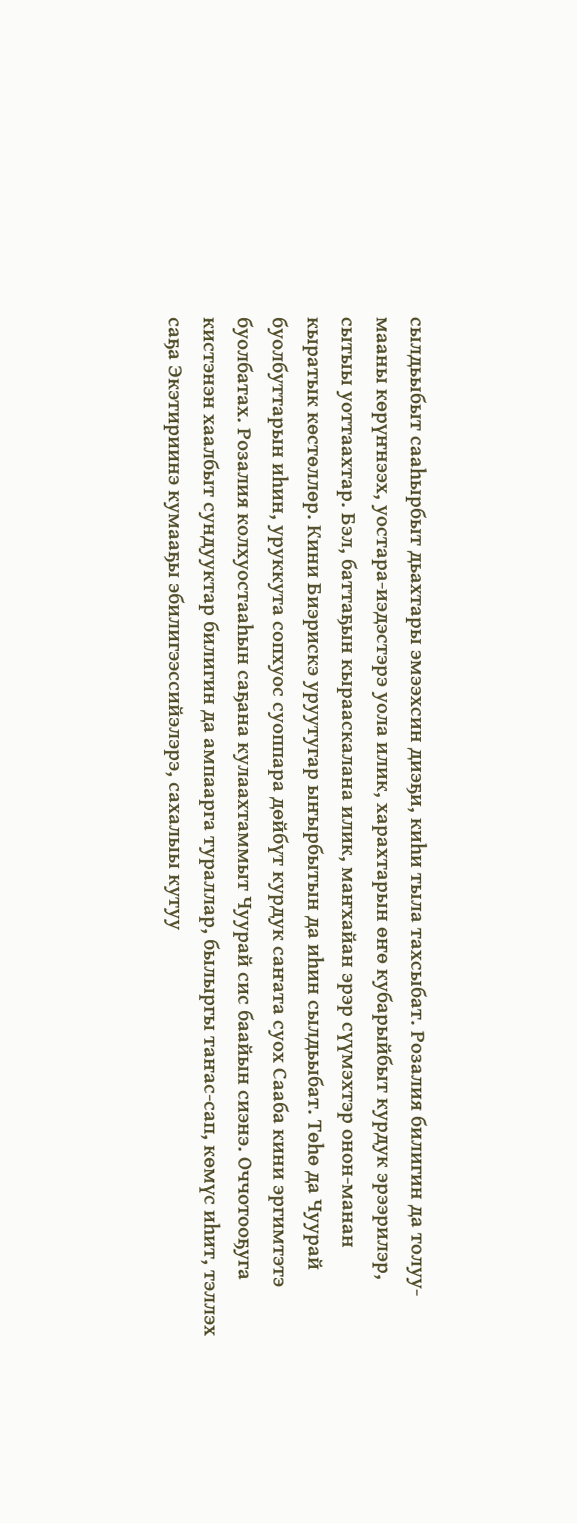сылдьыбыт сааһырбыт дьахтары эмээхсин диэҕи, киһи тыла тахсыбат. Розалия билигин да толуу-мааны көрүҥнээх, уостара-иэдэстэрэ уола илик, харахтарын өҥө кубарыйбыт курдук эрээрилэр, сытыы уоттаахтар. Бэл, баттаҕын кырааскалана илик, маҥхайан эрэр сүүмэхтэр онон-манан кыратык көстөллөр. Кини Биэрискэ уруутугар ыҥырбытын да иһин сылдьыбат. Төһө да Чуурай буолбуттарын иһин, уруккута сопхуос суоппара дөйбүт курдук саҥата суох Сааба кини эргимтэтэ буолбатах. Розалия колхуостааһын саҕана кулаахтаммыт Чуурай сис баайын сиэнэ. Оччотооҕуга кистэнэн хаалбыт сундууктар билигин да ампаарга тураллар, былыргы таҥас-сап, көмүс иһит, тэллэх саҕа Экэтириинэ кумааҕы эбилигээссийэлэрэ, сахалыы кутуу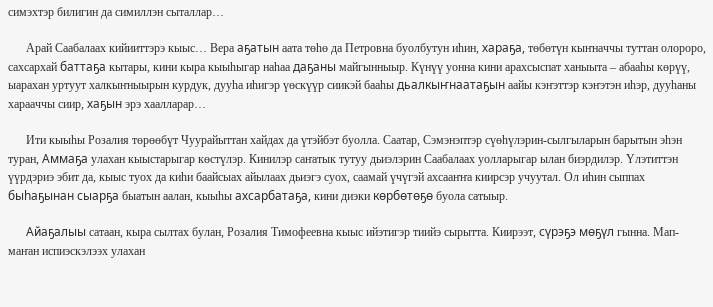симэхтэр билигин да симиллэн сыталлар…

      Арай Саабалаах кийииттэрэ кыыс… Вера аҕатын аата төһө да Петровна буолбутун иһин, хараҕа, төбөтүн кыҥначчы туттан олороро, сахсархай баттаҕа кытары, кини кыра кыыһыгар наһаа даҕаны майгынныыр. Күнүү уонна кини арахсыспат ханыыта – абааһы көрүү, ыарахан уртуут халкыҥныырын курдук, дууһа иһигэр үөскүүр сиикэй бааһы дьалкыҥнаатаҕын аайы кэҥэттэр кэҥэтэн иһэр, дууһаны харааччы сиир, хаҕын эрэ хаалларар…

      Ити кыыһы Розалия төрөөбүт Чуурайыттан хайдах да үтэйбэт буолла. Саатар, Сэмэнэптэр сүөһүлэрин-сылгыларын барытын эһэн туран, Аммаҕа улахан кыыстарыгар көстүлэр. Кинилэр саҥатык тутуу дьиэлэрин Саабалаах уолларыгар ылан биэрдилэр. Үлэтиттэн үүрдэриэ эбит да, кыыс туох да киһи баайсыах айылаах дьиэгэ суох, саамай үчүгэй ахсааҥҥа киирсэр учуутал. Ол иһин сыппах быһаҕынан сыарҕа быатын аалан, кыыһы ахсарбатаҕа, кини диэки көрбөтөҕө буола сатыыр.

      Айаҕалыы сатаан, кыра сылтах булан, Розалия Тимофеевна кыыс ийэтигэр тиийэ сырытта. Киирээт, сүрэҕэ мөҕүл гынна. Мап-маҥан испиэскэлээх улахан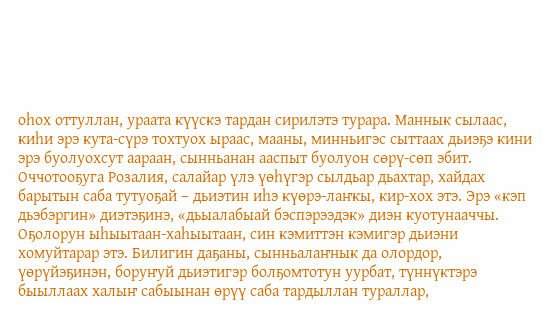оһох оттуллан, ураата күүскэ тардан сирилэтэ турара. Маннык сылаас, киһи эрэ кута-сүрэ тохтуох ыраас, мааны, минньигэс сыттаах дьиэҕэ кини эрэ буолуохсут аараан, сынньанан ааспыт буолуон сөрү-сөп эбит. Оччотооҕуга Розалия, салайар үлэ үөһүгэр сылдьар дьахтар, хайдах барытын саба тутуоҕай – дьиэтин иһэ күөрэ-лаҥкы, кир-хох этэ. Эрэ «кэп дьэбэргин» диэтэҕинэ, «дьыалабыай бэспэрээдэк» диэн куотунааччы. Оҕолорун ыһыытаан-хаһыытаан, син кэмиттэн кэмигэр дьиэни хомуйтарар этэ. Билигин даҕаны, сынньалаҥнык да олордор, үөрүйэҕинэн, боруҥуй дьиэтигэр болҕомтотун уурбат, түннүктэрэ быыллаах халыҥ сабыынан өрүү саба тардыллан тураллар,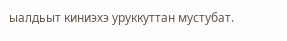ыалдьыт киниэхэ уруккуттан мустубат.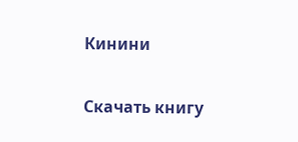Кинини


Скачать книгу